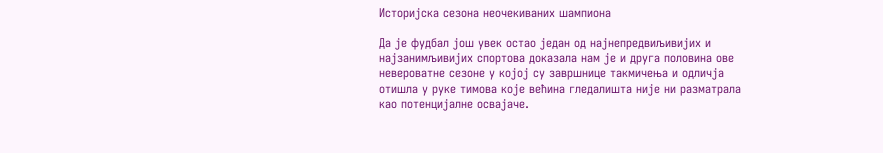Историјска сезона неочекиваних шампиона

Да је фудбал још увек остао један од најнепредвиљивијих и најзанимљивијих спортова доказала нам је и друга половина ове невероватне сезоне у којој су завршнице такмичења и одличја отишлa у руке тимова које већина гледалишта није ни разматрала као потенцијалне освајаче.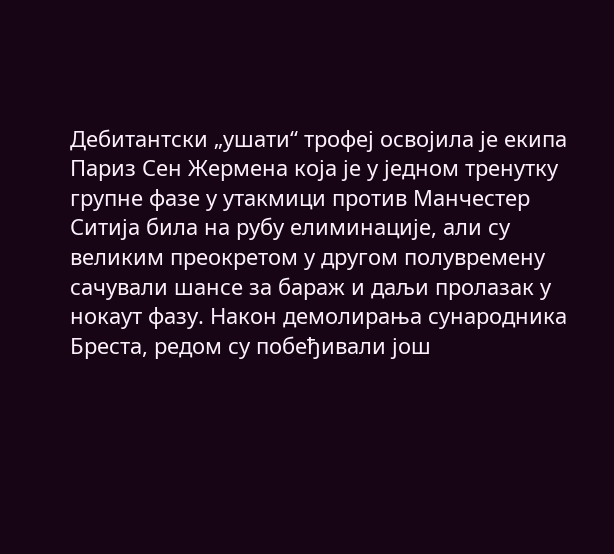Дебитантски „ушати“ трофеј освојила је екипа Париз Сен Жермена која је у једном тренутку групне фазе у утакмици против Манчестер Ситија била на рубу елиминације, али су великим преокретом у другом полувремену сачували шансе за бараж и даљи пролазак у нокаут фазу. Након демолирања сународника Бреста, редом су побеђивали још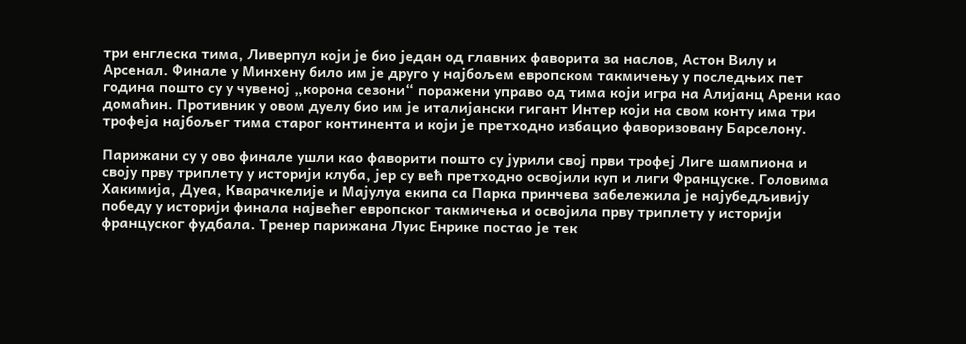три енглеска тима, Ливерпул који је био један од главних фаворита за наслов, Астон Вилу и Арсенал. Финале у Минхену било им је друго у најбољем европском такмичењу у последњих пет година пошто су у чувеној „корона сезони“ поражени управо од тима који игра на Алијанц Арени као домаћин. Противник у овом дуелу био им је италијански гигант Интер који на свом конту има три трофеја најбољег тима старог континента и који је претходно избацио фаворизовану Барселону.

Парижани су у ово финале ушли као фаворити пошто су јурили свој први трофеј Лиге шампиона и своју прву триплету у историји клуба, јер су већ претходно освојили куп и лиги Француске. Головима Хакимија, Дуеа, Кварачкелије и Мајулуа екипа са Парка принчева забележила је најубедљивију победу у историји финала највећег европског такмичења и освојила прву триплету у историји француског фудбала. Тренер парижана Луис Енрике постао је тек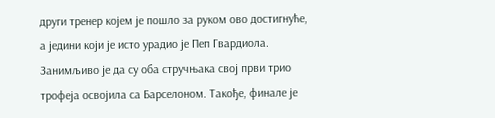други тренер којем је пошло за руком ово достигнуће, а једини који је исто урадио је Пеп Гвардиола. Занимљиво је да су оба стручњака свој први трио трофеја освојила са Барселоном. Такође, финале је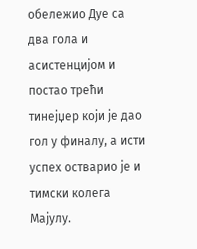обележио Дуе са два гола и асистенцијом и постао трећи тинејџер који је дао гол у финалу, а исти успех остварио је и тимски колега Мајулу.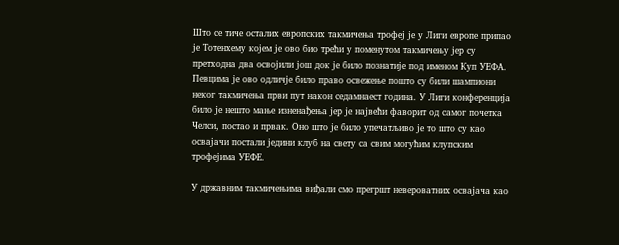Што се тиче осталих европских такмичења трофеј је у Лиги европе припао је Тотенхему којем је ово био трећи у поменутом такмичењу јер су претходна два освојили још док је било познатије под именом Куп УЕФА. Певцима је ово одличје било право освежење пошто су били шампиони неког такмичења први пут након седамнаест година. У Лиги конференција било је нешто мање изненађења јер је највећи фаворит од самог почетка Челси, постао и првак. Оно што је било упечатљиво је то што су као освајачи постали једини клуб на свету са свим могућим клупским трофејима УЕФЕ.

У државним такмичењима виђали смо прегршт невероватних освајача као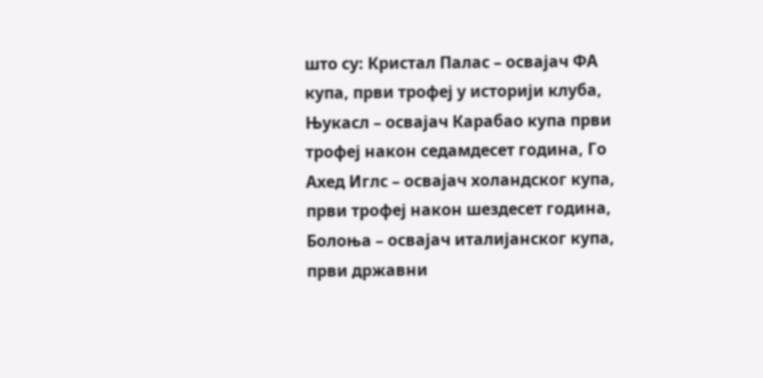што су: Кристал Палас – освајач ФА купа, први трофеј у историји клуба, Њукасл – освајач Карабао купа први трофеј након седамдесет година, Го Ахед Иглс – освајач холандског купа, први трофеј након шездесет година, Болоња – освајач италијанског купа, први државни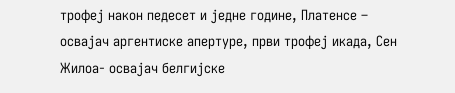трофеј након педесет и једне године, Платенсе – освајач аргентиске апертуре, први трофеј икада, Сен Жилоа- освајач белгијске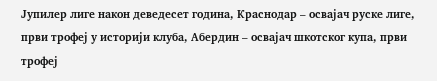Јупилер лиге након деведесет година, Краснодар – освајач руске лиге, први трофеј у историји клуба, Абердин – освајач шкотског купа, први трофеј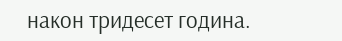након тридесет година.